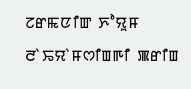ꯖꯔꯃꯅꯤꯛ ꯈꯣꯌꯨꯝ ꯂꯥꯢꯌꯥꯝꯁꯤꯡꯒꯤ ꯄꯔꯤꯡ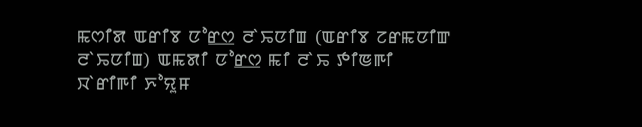ꯃꯁꯤꯗ ꯑꯔꯤꯕ ꯅꯣꯔ꯭ꯁ ꯂꯥꯢꯅꯤꯡ (ꯑꯔꯤꯕ ꯖꯔꯃꯅꯤꯛ ꯂꯥꯢꯅꯤꯡ) ꯑꯃꯗꯤ ꯅꯣꯔ꯭ꯁ ꯃꯤ ꯂꯥꯢ ꯇꯤꯟꯒꯤ ꯋꯥꯔꯤꯒꯤ ꯈꯣꯌꯨꯝ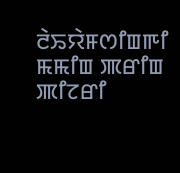ꯂꯥꯢꯌꯥꯝꯁꯤꯡꯒꯤ ꯃꯃꯤꯡ ꯄꯔꯤꯡ ꯄꯤꯖꯔꯤ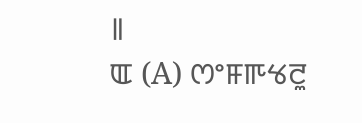꯫
ꯑ (A) ꯁꯦꯝꯒꯠꯂꯨ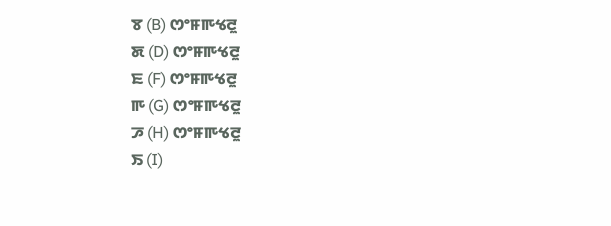ꯕ (B) ꯁꯦꯝꯒꯠꯂꯨ
ꯗ (D) ꯁꯦꯝꯒꯠꯂꯨ
ꯐ (F) ꯁꯦꯝꯒꯠꯂꯨ
ꯒ (G) ꯁꯦꯝꯒꯠꯂꯨ
ꯍ (H) ꯁꯦꯝꯒꯠꯂꯨ
ꯏ (I)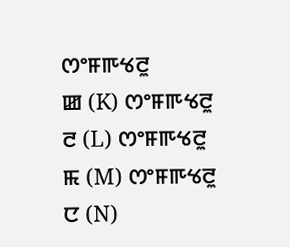ꯁꯦꯝꯒꯠꯂꯨ
ꯀ (K) ꯁꯦꯝꯒꯠꯂꯨ
ꯂ (L) ꯁꯦꯝꯒꯠꯂꯨ
ꯃ (M) ꯁꯦꯝꯒꯠꯂꯨ
ꯅ (N)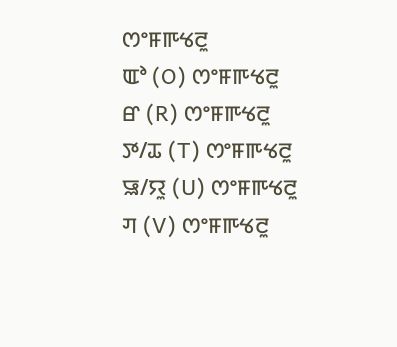ꯁꯦꯝꯒꯠꯂꯨ
ꯑꯣ (O) ꯁꯦꯝꯒꯠꯂꯨ
ꯔ (R) ꯁꯦꯝꯒꯠꯂꯨ
ꯇ/ꯊ (T) ꯁꯦꯝꯒꯠꯂꯨ
ꯎ/ꯌꯨ (U) ꯁꯦꯝꯒꯠꯂꯨ
ꯚ (V) ꯁꯦꯝꯒꯠꯂꯨ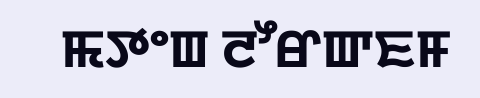ꯃꯇꯦꯡ ꯂꯧꯔꯛꯐꯝ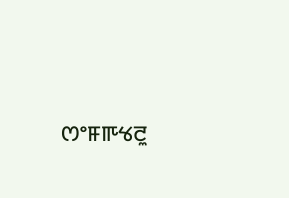ꯁꯦꯝꯒꯠꯂꯨ